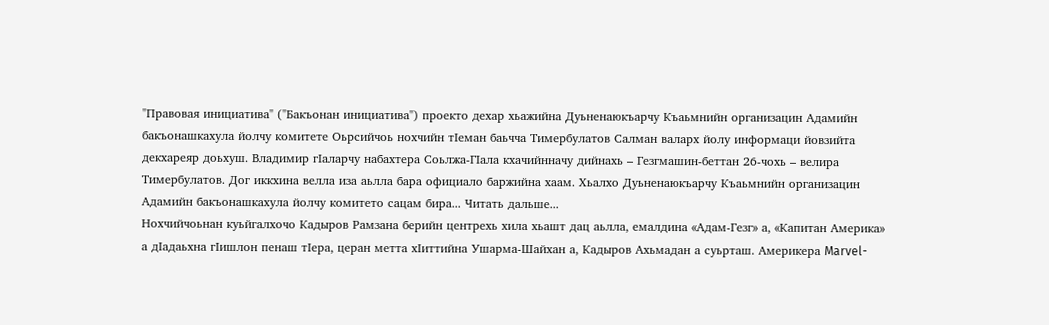"Правовая инициатива" ("Бакъонан инициатива") проекто дехар хьажийна Дуьненаюкъарчу Къаьмнийн организацин Адамийн бакъонашкахула йолчу комитете Оьрсийчоь нохчийн тIеман баьчча Тимербулатов Салман валарх йолу информаци йовзийта декхареяр доьхуш. Владимир гIаларчу набахтера Соьлжа-ГIала кхачийнначу дийнахь – Гезгмашин-беттан 26-чохь – велира Тимербулатов. Дог иккхина велла иза аьлла бара официало баржийна хаам. Хьалхо Дуьненаюкъарчу Къаьмнийн организацин Адамийн бакъонашкахула йолчу комитето сацам бира... Читать дальше...
Нохчийчоьнан куьйгалхочо Кадыров Рамзана берийн центрехь хила хьашт дац аьлла, емалдина «Адам-Гезг» а, «Капитан Америка» а дIадаьхна гIишлон пенаш тIера, церан метта хIиттийна Ушарма-Шайхан а, Кадыров Ахьмадан а суьрташ. Америкера Marvel-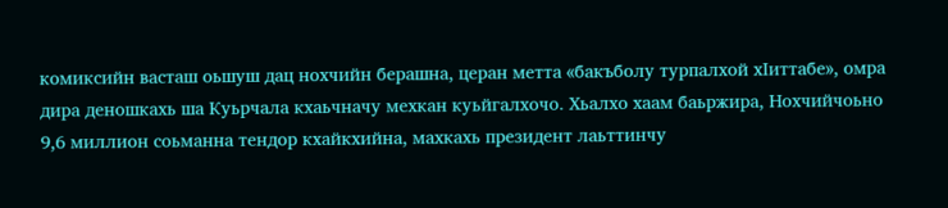комиксийн васташ оьшуш дац нохчийн берашна, церан метта «бакъболу турпалхой хIиттабе», омра дира деношкахь ша Куьрчала кхаьчначу мехкан куьйгалхочо. Хьалхо хаам баьржира, Нохчийчоьно 9,6 миллион соьманна тендор кхайкхийна, махкахь президент лаьттинчу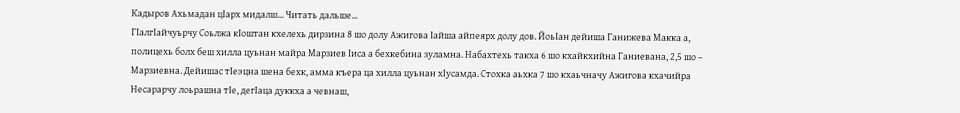Кадыров Ахьмадан цIарх мидалш... Читать дальше...
ГIалгIайчуьрчу Соьлжа кIоштан кхелехь дирзина 8 шо долу Ажигова Iайша айпеярх долу дов. ЙоьIан дейиша Ганижева Макка а, полицехь болх беш хилла цуьнан майра Марзиев Iиса а бехкебина зуламна. Набахтехь такха 6 шо кхайкхийна Ганиевана, 2,5 шо – Марзиевна. Дейишас тIеэцна шена бехк, амма къера ца хилла цуьнан хIусамда. Стохка аьхка 7 шо кхаьчначу Ажигова кхачийра Несарарчу лоьрашна тIе, дегIаца дуккха а чевнаш,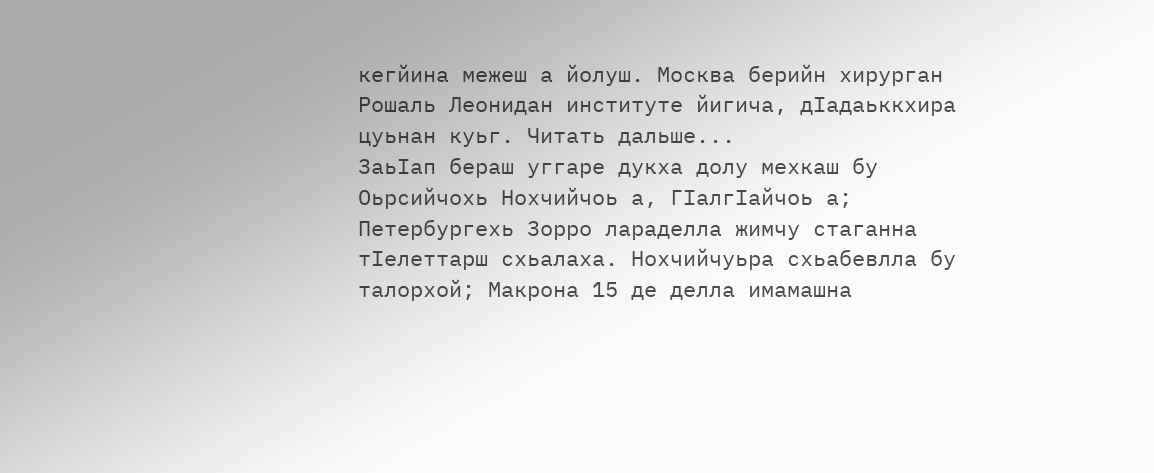кегйина межеш а йолуш. Москва берийн хирурган Рошаль Леонидан институте йигича, дIадаьккхира цуьнан куьг. Читать дальше...
ЗаьIап бераш уггаре дукха долу мехкаш бу Оьрсийчохь Нохчийчоь а, ГIалгIайчоь а; Петербургехь Зорро лараделла жимчу стаганна тIелеттарш схьалаха. Нохчийчуьра схьабевлла бу талорхой; Макрона 15 де делла имамашна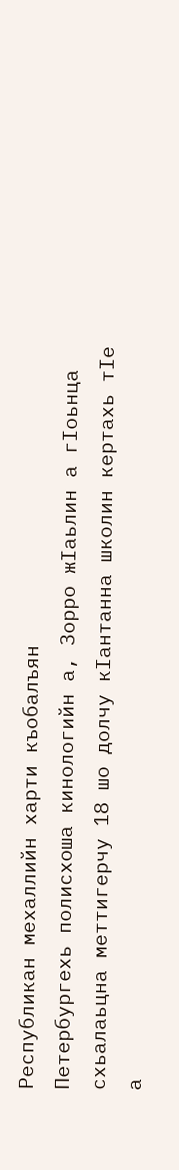Республикан мехаллийн харти къобалъян
Петербургехь полисхоша кинологийн а, Зорро жIаьлин а гIоьнца схьалаьцна меттигерчу 18 шо долчу кIантанна школин кертахь тIе а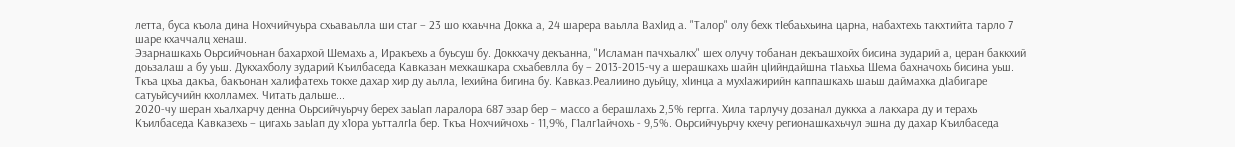летта, буса къола дина Нохчийчуьра схьаваьлла ши стаг – 23 шо кхаьчна Докка а, 24 шарера ваьлла ВахIид а. "Талор" олу бехк тIебаьхьина царна, набахтехь такхтийта тарло 7 шаре кхаччалц хенаш.
Эзарнашкахь Оьрсийчоьнан бахархой Шемахь а, Иракъехь а буьсуш бу. Доккхачу декъанна, "Исламан пачхьалкх" шех олучу тобанан декъашхойх бисина зударий а, церан баккхий доьзалаш а бу уьш. Дукхахболу зударий Къилбаседа Кавказан мехкашкара схьабевлла бу – 2013-2015-чу а шерашкахь шайн цIийндайшна тIаьхьа Шема бахначохь бисина уьш. Ткъа цхьа дакъа, бакъонан халифатехь токхе дахар хир ду аьлла, Iехийна бигина бу. Кавказ.Реалиино дуьйцу, хIинца а мухIажирийн каппашкахь шаьш даймахка дIабигаре сатуьйсучийн кхолламех. Читать дальше...
2020-чу шеран хьалхарчу денна Оьрсийчуьрчу берех заьIап ларалора 687 эзар бер – массо а берашлахь 2,5% гергга. Хила тарлучу дозанал дуккха а лакхара ду и терахь Къилбаседа Кавказехь – цигахь заьIап ду х1ора уьтталгIа бер. Ткъа Нохчийчохь - 11,9%, Г1алг1айчохь - 9,5%. Оьрсийчуьрчу кхечу регионашкахьчул эшна ду дахар Къилбаседа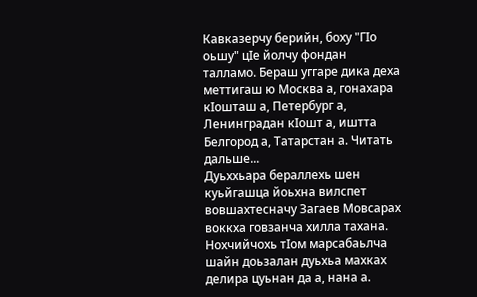Кавказерчу берийн, боху "ГIо оьшу" цIе йолчу фондан талламо. Бераш уггаре дика деха меттигаш ю Москва а, гонахара кIошташ а, Петербург а, Ленинградан кIошт а, иштта Белгород а, Татарстан а. Читать дальше...
Дуьххьара бераллехь шен куьйгашца йоьхна вилспет вовшахтесначу Загаев Мовсарах воккха говзанча хилла тахана. Нохчийчохь тIом марсабаьлча шайн доьзалан дуьхьа махках делира цуьнан да а, нана а.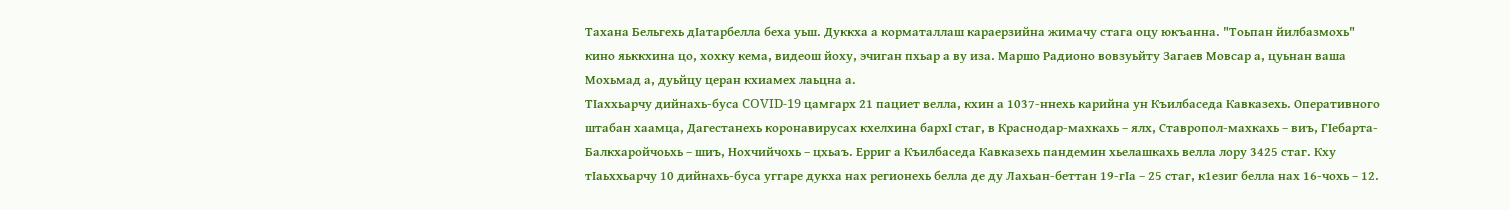Тахана Бельгехь дIатарбелла беха уьш. Дуккха а корматаллаш караерзийна жимачу стага оцу юкъанна. "Тоьпан йилбазмохь" кино яьккхина цо, хохку кема, видеош йоху, эчиган пхьар а ву иза. Маршо Радионо вовзуьйту Загаев Мовсар а, цуьнан ваша Мохьмад а, дуьйцу церан кхиамех лаьцна а.
ТIаххьарчу дийнахь-буса COVID-19 цамгарх 21 пациет велла, кхин а 1037-ннехь карийна ун Къилбаседа Кавказехь. Оперативного штабан хаамца, Дагестанехь коронавирусах кхелхина бархI стаг, в Краснодар-махкахь – ялх, Ставропол-махкахь – виъ, ГIебарта-Балкхаройчоьхь – шиъ, Нохчийчохь – цхьаъ. Ерриг а Къилбаседа Кавказехь пандемин хьелашкахь велла лору 3425 стаг. Кху тIаьххьарчу 10 дийнахь-буса уггаре дукха нах регионехь белла де ду Лахьан-беттан 19-гIа – 25 стаг, к1езиг белла нах 16-чохь – 12.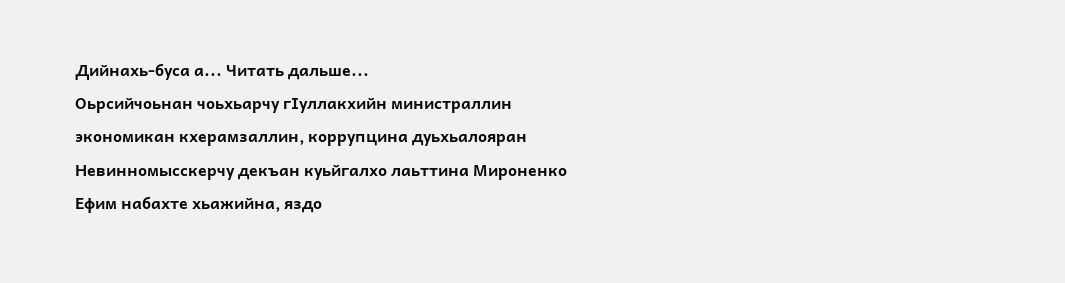Дийнахь-буса а... Читать дальше...
Оьрсийчоьнан чоьхьарчу гIуллакхийн министраллин экономикан кхерамзаллин, коррупцина дуьхьалояран Невинномысскерчу декъан куьйгалхо лаьттина Мироненко Ефим набахте хьажийна, яздо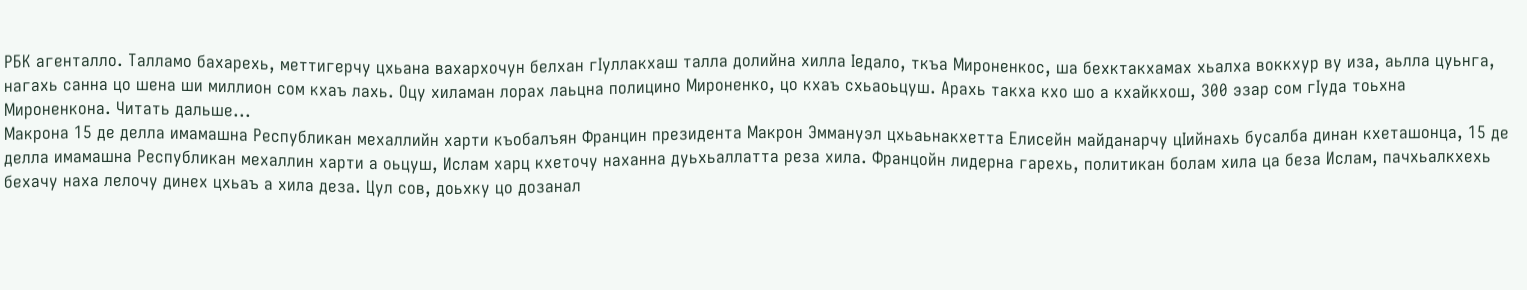РБК агенталло. Талламо бахарехь, меттигерчу цхьана вахархочун белхан гIуллакхаш талла долийна хилла Iедало, ткъа Мироненкос, ша бехктакхамах хьалха воккхур ву иза, аьлла цуьнга, нагахь санна цо шена ши миллион сом кхаъ лахь. Оцу хиламан лорах лаьцна полицино Мироненко, цо кхаъ схьаоьцуш. Арахь такха кхо шо а кхайкхош, 300 эзар сом гIуда тоьхна Мироненкона. Читать дальше...
Макрона 15 де делла имамашна Республикан мехаллийн харти къобалъян Францин президента Макрон Эммануэл цхьаьнакхетта Елисейн майданарчу цIийнахь бусалба динан кхеташонца, 15 де делла имамашна Республикан мехаллин харти а оьцуш, Ислам харц кхеточу наханна дуьхьаллатта реза хила. Францойн лидерна гарехь, политикан болам хила ца беза Ислам, пачхьалкхехь бехачу наха лелочу динех цхьаъ а хила деза. Цул сов, доьхку цо дозанал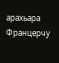арахьара Францерчу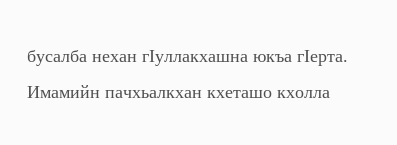бусалба нехан гIуллакхашна юкъа гIерта. Имамийн пачхьалкхан кхеташо кхолла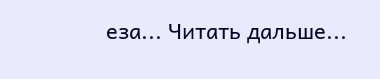еза... Читать дальше...